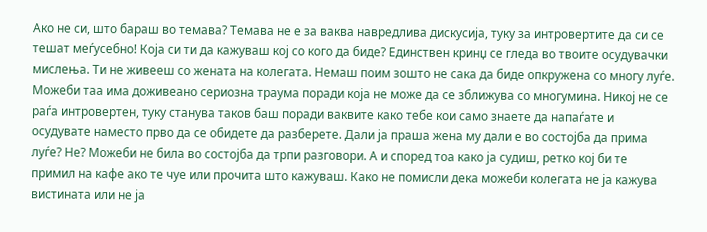Ако не си, што бараш во темава? Темава не е за ваква навредлива дискусија, туку за интровертите да си се тешат меѓусебно! Која си ти да кажуваш кој со кого да биде? Единствен кринџ се гледа во твоите осудувачки мислења. Ти не живееш со жената на колегата. Немаш поим зошто не сака да биде опкружена со многу луѓе. Можеби таа има доживеано сериозна траума поради која не може да се зближува со многумина. Никој не се раѓа интровертен, туку станува таков баш поради ваквите како тебе кои само знаете да напаѓате и осудувате наместо прво да се обидете да разберете. Дали ја праша жена му дали е во состојба да прима луѓе? Не? Можеби не била во состојба да трпи разговори. А и според тоа како ја судиш, ретко кој би те примил на кафе ако те чуе или прочита што кажуваш. Како не помисли дека можеби колегата не ја кажува вистината или не ја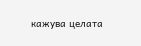кажува целата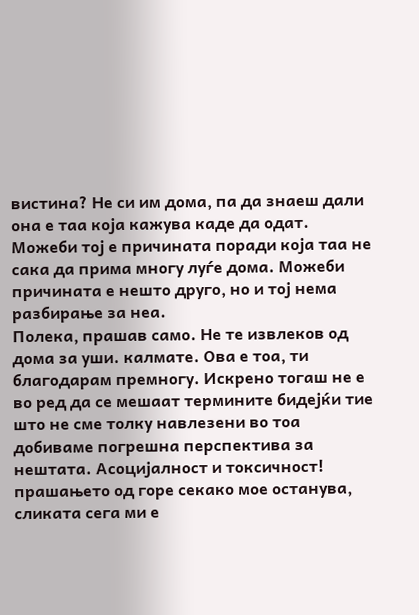вистина? Не си им дома, па да знаеш дали она е таа која кажува каде да одат. Можеби тој е причината поради која таа не сака да прима многу луѓе дома. Можеби причината е нешто друго, но и тој нема разбирање за неа.
Полека, прашав само. Не те извлеков од дома за уши. калмате. Ова е тоа, ти благодарам премногу. Искрено тогаш не е во ред да се мешаат термините бидејќи тие што не сме толку навлезени во тоа добиваме погрешна перспектива за нештата. Асоцијалност и токсичност! прашањето од горе секако мое останува, сликата сега ми е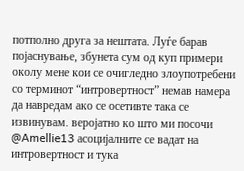потполно друга за нештата. Луѓе барав појаснување, збунета сум од куп примери околу мене кои се очигледно злоупотребени со терминот “интровертност” немав намера да навредам ако се осетивте така се извинувам. веројатно ко што ми посочи @Amellie13 асоцијалните се вадат на интровертност и тука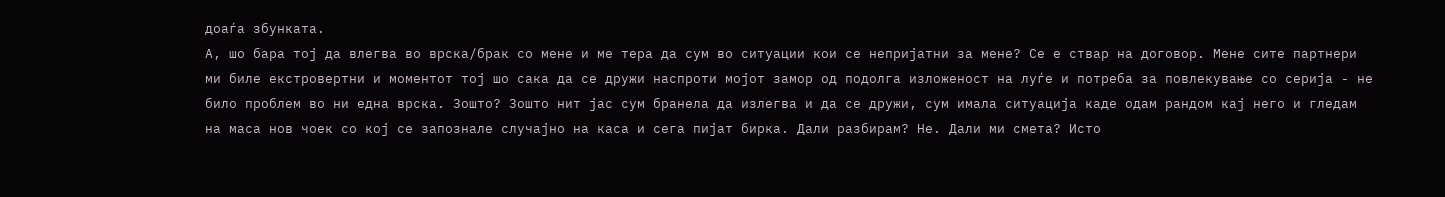доаѓа збунката.
А, шо бара тој да влегва во врска/брак со мене и ме тера да сум во ситуации кои се непријатни за мене? Се е ствар на договор. Мене сите партнери ми биле екстровертни и моментот тој шо сака да се дружи наспроти мојот замор од подолга изложеност на луѓе и потреба за повлекување со серија - не било проблем во ни една врска. Зошто? Зошто нит јас сум бранела да излегва и да се дружи, сум имала ситуација каде одам рандом кај него и гледам на маса нов чоек со кој се запознале случајно на каса и сега пијат бирка. Дали разбирам? Не. Дали ми смета? Исто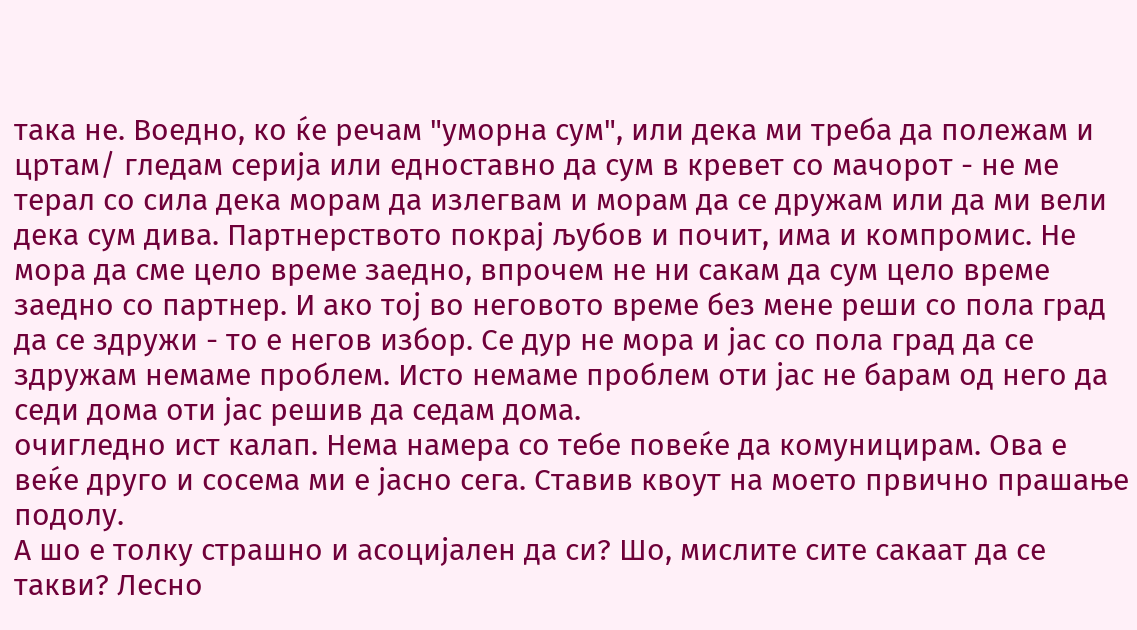така не. Воедно, ко ќе речам "уморна сум", или дека ми треба да полежам и цртам/ гледам серија или едноставно да сум в кревет со мачорот - не ме терал со сила дека морам да излегвам и морам да се дружам или да ми вели дека сум дива. Партнерството покрај љубов и почит, има и компромис. Не мора да сме цело време заедно, впрочем не ни сакам да сум цело време заедно со партнер. И ако тој во неговото време без мене реши со пола град да се здружи - то е негов избор. Се дур не мора и јас со пола град да се здружам немаме проблем. Исто немаме проблем оти јас не барам од него да седи дома оти јас решив да седам дома.
очигледно ист калап. Нема намера со тебе повеќе да комуницирам. Ова е веќе друго и сосема ми е јасно сега. Ставив квоут на моето првично прашање подолу.
А шо е толку страшно и асоцијален да си? Шо, мислите сите сакаат да се такви? Лесно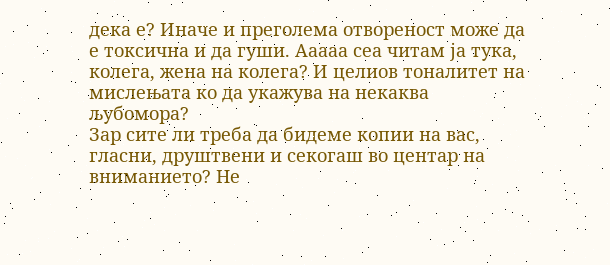дека е? Иначе и преголема отвореност може да е токсична и да гуши. Ааааа сеа читам ја тука, колега, жена на колега? И целиов тоналитет на мислењата ко да укажува на некаква љубомора?
Зар сите ли треба да бидеме копии на вас, гласни, друштвени и секогаш во центар на вниманието? Не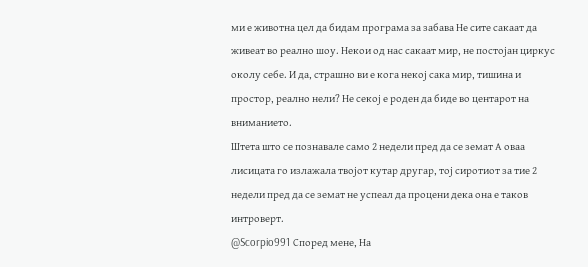ми е животна цел да бидам програма за забава Не сите сакаат да живеат во реално шоу. Некои од нас сакаат мир, не постојан циркус околу себе. И да, страшно ви е кога некој сака мир, тишина и простор, реално нели? Не секој е роден да биде во центарот на вниманието.
Штета што се познавале само 2 недели пред да се земат А оваа лисицата го излажала твојот кутар другар, тој сиротиот за тие 2 недели пред да се земат не успеал да процени дека она е таков интроверт.
@Scorpio991 Според мене, На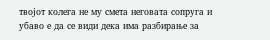твојот колега не му смета неговата сопруга и убаво е да се види дека има разбирање за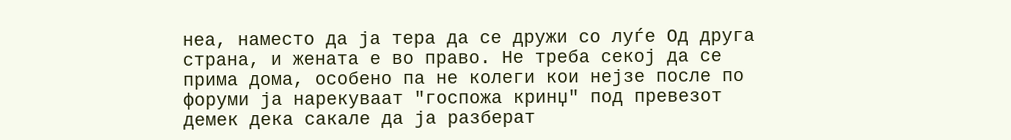неа, наместо да ја тера да се дружи со луѓе Од друга страна, и жената е во право. Не треба секој да се прима дома, особено па не колеги кои нејзе после по форуми ја нарекуваат "госпожа кринџ" под превезот демек дека сакале да ја разберат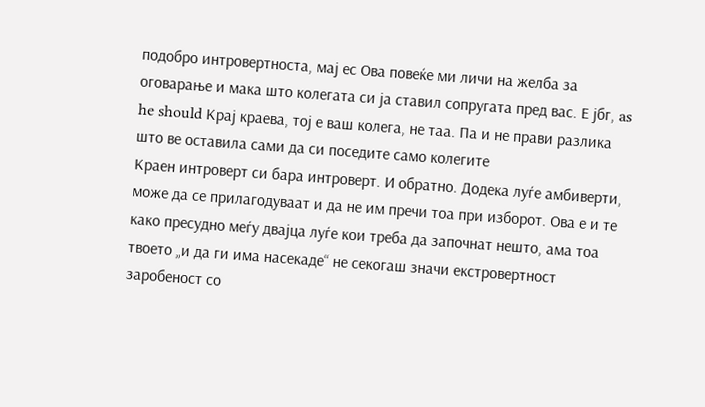подобро интровертноста, мај ес Ова повеќе ми личи на желба за оговарање и мака што колегата си ја ставил сопругата пред вас. Е јбг, as he should Крај краева, тој е ваш колега, не таа. Па и не прави разлика што ве оставила сами да си поседите само колегите
Краен интроверт си бара интроверт. И обратно. Додека луѓе амбиверти, може да се прилагодуваат и да не им пречи тоа при изборот. Ова е и те како пресудно меѓу двајца луѓе кои треба да започнат нешто, ама тоа твоето „и да ги има насекаде“ не секогаш значи екстровертност заробеност со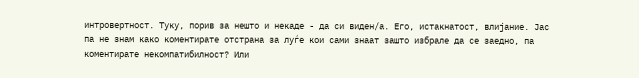интровертност. Туку, порив за нешто и некаде - да си виден/а. Его, истакнатост, влијание. Јас па не знам како коментирате отстрана за луѓе кои сами знаат зашто избрале да се заедно, па коментирате некомпатибилност? Или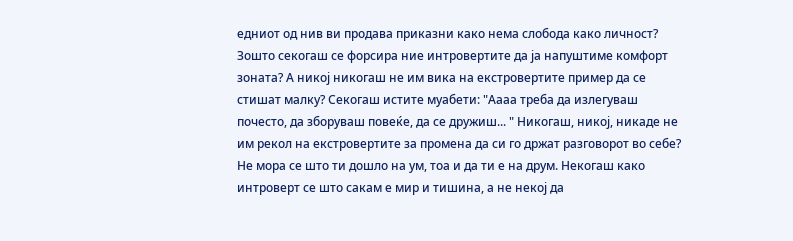едниот од нив ви продава приказни како нема слобода како личност?
Зошто секогаш се форсира ние интровертите да ја напуштиме комфорт зоната? А никој никогаш не им вика на екстровертите пример да се стишат малку? Секогаш истите муабети: "Аааа треба да излегуваш почесто, да зборуваш повеќе, да се дружиш... " Никогаш, никој, никаде не им рекол на екстровертите за промена да си го држат разговорот во себе? Не мора се што ти дошло на ум, тоа и да ти е на друм. Некогаш како интроверт се што сакам е мир и тишина, а не некој да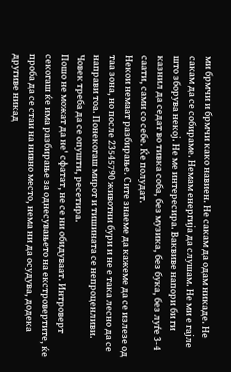ми брмчи и брмчи како навиен. Не сакам да одам никаде. Не сакам да се собираме. Немам енергија да слушам. Не ми е гајле што зборува некој. Не ме интересира. Ваквиве напори би ги казнил да седат во тивка соба, без музика, без бука, без луѓе 3-4 саати, сами со себе. Ќе полудат.
Некои немаат разбирање. Сите знаеме да кажеме да се излезе од таа зона, но после 23545790 животни бури и не е така лесно да се направи тоа. Понекогаш мирот и тишината се непроценливи. Човек треба да се опушти, ресетира.
Пошо не можат да не' сфатат, не се ни обидуваат. Интроверт секогаш ќе има разбирање за однесувањето на екстровертите, ќе проба да се стаи на нивно место, нема ни да осудува, додека другиве никад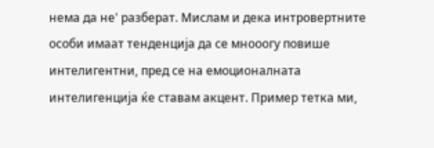нема да не' разберат. Мислам и дека интровертните особи имаат тенденција да се мнооогу повише интелигентни, пред се на емоционалната интелигенција ќе ставам акцент. Пример тетка ми,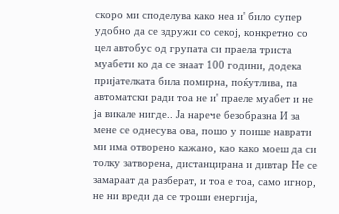скоро ми споделува како неа и' било супер удобно да се здружи со секој, конкретно со цел автобус од групата си праела триста муабети ко да се знаат 100 години, додека пријателката била помирна, поќутлива, па автоматски ради тоа не и' праеле муабет и не ја викале нигде.. Ја нарече безобразна И за мене се однесува ова, пошо у поише наврати ми има отворено кажано, као како моеш да си толку затворена, дистанцирана и дивтар Не се замараат да разберат, и тоа е тоа, само игнор, не ни вреди да се троши енергија,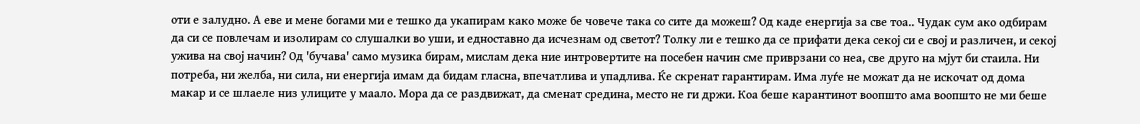оти е залудно. А еве и мене богами ми е тешко да укапирам како може бе човече така со сите да можеш? Од каде енергија за све тоа.. Чудак сум ако одбирам да си се повлечам и изолирам со слушалки во уши, и едноставно да исчезнам од светот? Толку ли е тешко да се прифати дека секој си е свој и различен, и секој ужива на свој начин? Од 'бучава' само музика бирам, мислам дека ние интровертите на посебен начин сме приврзани со неа, све друго на мјут би стаила. Ни потреба, ни желба, ни сила, ни енергија имам да бидам гласна, впечатлива и упадлива. Ќе скренат гарантирам. Има луѓе не можат да не искочат од дома макар и се шлаеле низ улиците у маало. Мора да се раздвижат, да сменат средина, место не ги држи. Коа беше карантинот воопшто ама воопшто не ми беше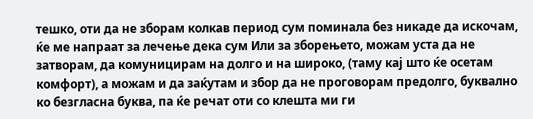тешко, оти да не зборам колкав период сум поминала без никаде да искочам, ќе ме напраат за лечење дека сум Или за зборењето, можам уста да не затворам, да комуницирам на долго и на широко, (таму кај што ќе осетам комфорт), а можам и да заќутам и збор да не проговорам предолго, буквално ко безгласна буква, па ќе речат оти со клешта ми ги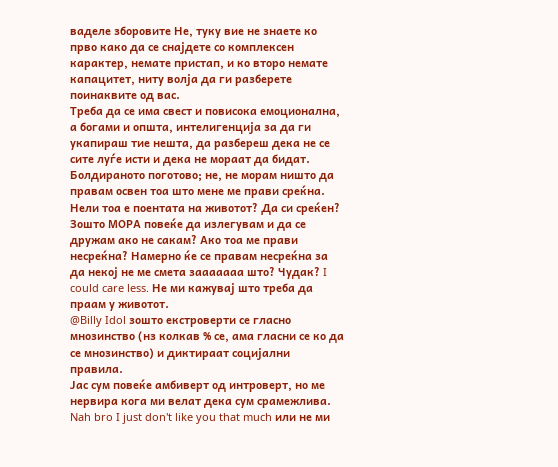ваделе зборовите Не, туку вие не знаете ко прво како да сe снајдете со комплексен карактер, немате пристап, и ко второ немате капацитет, ниту волја да ги разберете поинаквите од вас.
Треба да се има свест и повисока емоционална, а богами и општа, интелигенција за да ги укапираш тие нешта, да разбереш дека не се сите луѓе исти и дека не мораат да бидат. Болдираното поготово; не, не морам ништо да правам освен тоа што мене ме прави среќна. Нели тоа е поентата на животот? Да си среќен? Зошто МОРА повеќе да излегувам и да се дружам ако не сакам? Ако тоа ме прави несреќна? Намерно ќе се правам несреќна за да некој не ме смета зааааааа што? Чудак? I could care less. Не ми кажувај што треба да праам у животот.
@Billy Idol зошто екстроверти се гласно мнозинство (нз колкав % се, ама гласни се ко да се мнозинство) и диктираат социјални правила.
Јас сум повеќе амбиверт од интроверт, но ме нервира кога ми велат дека сум срамежлива. Nah bro I just don't like you that much или не ми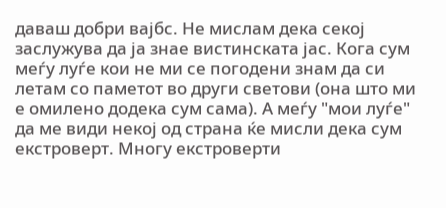даваш добри вајбс. Не мислам дека секој заслужува да ја знае вистинската јас. Кога сум меѓу луѓе кои не ми се погодени знам да си летам со паметот во други светови (она што ми е омилено додека сум сама). А меѓу "мои луѓе" да ме види некој од страна ќе мисли дека сум екстроверт. Многу екстроверти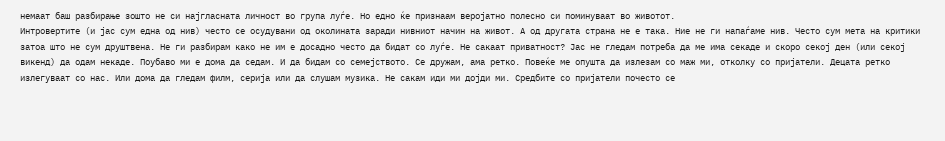немаат баш разбирање зошто не си најгласната личност во група луѓе. Но едно ќе признаам веројатно полесно си поминуваат во животот.
Интровертите (и јас сум една од нив) често се осудувани од околината заради нивниот начин на живот. А од другата страна не е така. Ние не ги напаѓаме нив. Често сум мета на критики затоа што не сум друштвена. Не ги разбирам како не им е досадно често да бидат со луѓе. Не сакаат приватност? Јас не гледам потреба да ме има секаде и скоро секој ден (или секој викенд) да одам некаде. Поубаво ми е дома да седам. И да бидам со семејството. Се дружам, ама ретко. Повеќе ме опушта да излезам со маж ми, отколку со пријатели. Децата ретко излегуваат со нас. Или дома да гледам филм, серија или да слушам музика. Не сакам иди ми дојди ми. Средбите со пријатели почесто се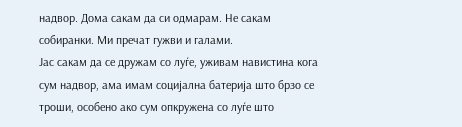надвор. Дома сакам да си одмарам. Не сакам собиранки. Ми пречат гужви и галами.
Јас сакам да се дружам со луѓе, уживам навистина кога сум надвор, ама имам социјална батерија што брзо се троши, особено ако сум опкружена со луѓе што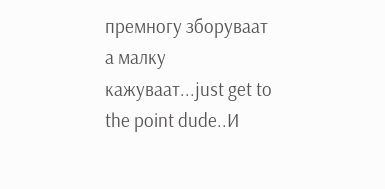премногу зборуваат а малку кажуваат...just get to the point dude..И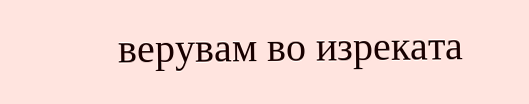верувам во изреката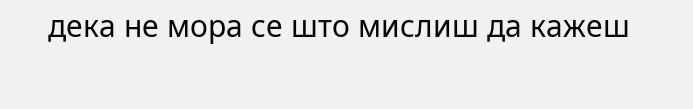дека не мора се што мислиш да кажеш